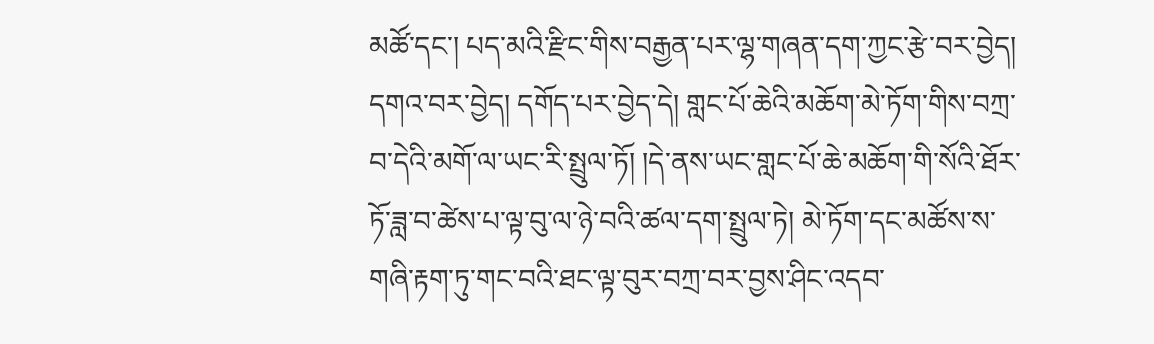མཚོ་དང་། པད་མའི་རྫིང་གིས་བརྒྱན་པར་ལྷ་གཞན་དག་ཀྱང་རྩེ་བར་བྱེད། དགའ་བར་བྱེད། དགོད་པར་བྱེད་དེ། གླང་པོ་ཆེའི་མཆོག་མེ་ཏོག་གིས་བཀྲ་བ་དེའི་མགོ་ལ་ཡང་རི་སྤྲུལ་ཏོ། །དེ་ནས་ཡང་གླང་པོ་ཆེ་མཆོག་གི་སོའི་ཐོར་ཏོ་ཟླ་བ་ཚེས་པ་ལྟ་བུ་ལ་ཉེ་བའི་ཚལ་དག་སྤྲུལ་ཏེ། མེ་ཏོག་དང་མཚོས་ས་གཞི་རྟག་ཏུ་གང་བའི་ཐང་ལྟ་བུར་བཀྲ་བར་བྱས་ཤིང་འདབ་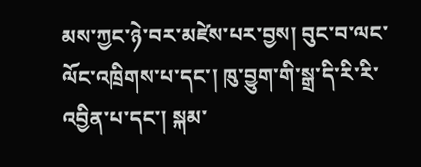མས་ཀྱང་ཉེ་བར་མཛེས་པར་བྱས། བུང་བ་ལང་ལོང་འཁྲིགས་པ་དང་། ཁུ་བྱུག་གི་སྒྲ་དི་རི་རི་འབྱིན་པ་དང་། སྐམ་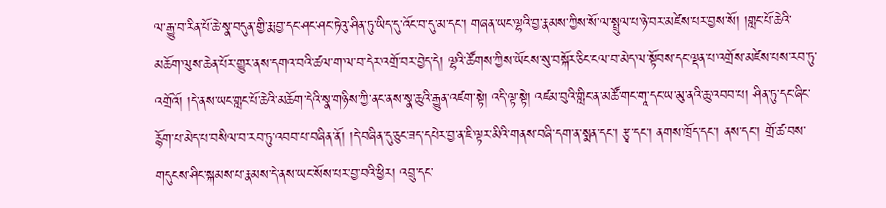ལ་རྒྱུ་བ་རིན་པོ་ཆེ་སྣ་བདུན་གྱི་རྨ་བྱ་དང་ཤང་ཤང་ཏེའུ་ཤིན་ཏུ་ཡིད་དུ་འོང་བ་དུ་མ་དང་། གཞན་ཡང་ལྷའི་བྱ་རྣམས་ཀྱིས་སོ་ལ་སྤྲུལ་པ་ཉེ་བར་མཛེས་པར་བྱས་སོ། །གླང་པོ་ཆེའི་མཆོག་ལུས་ཆེན་པོར་གྱུར་ནས་དགའ་བའི་ཚལ་ག་ལ་བ་དེར་འགྲོ་བར་བྱེད་དེ། ལྷའི་ཚོགས་ཀྱིས་ཡོངས་སུ་བསྐོར་ཅིང་ངལ་བ་མེད་ལ་སྟོབས་དང་ལྡན་པ་འགྲོས་མཛེས་པས་རབ་ཏུ་འགྲོའོ། །དེ་ནས་ཡང་གླང་པོ་ཆེའི་མཆོག་དེའི་སྣ་གཉིས་ཀྱི་ནང་ནས་སྣ་ཆུའི་རྒྱུན་འཛག་སྟེ། འདི་ལྟ་སྟེ། འཛམ་བུའི་གླིང་ན་མཚོ་གང་གཱ་དང་ཡ་མུ་ནའི་ཆུ་འབབ་པ། ཤིན་ཏུ་དང་ཞིང་རྙོག་པ་མེད་པ་བསིལ་བ་རབ་ཏུ་འབབ་པ་བཞིན་ནོ། །དེ་བཞིན་དུ་ཅུང་ཟད་དཔེར་བྱ་ན་ཇི་ལྟར་མིའི་གནས་བཞི་དག་ན་སྨན་དང་། རྩྭ་དང་། ནགས་ཁྲོད་དང་། ནས་དང་། གྲོ་ཚ་བས་གདུངས་ཤིང་སྐམས་པ་རྣམས་དེ་ནས་ཡང་སོས་པར་བྱ་བའི་ཕྱིར། འབྲུ་དང་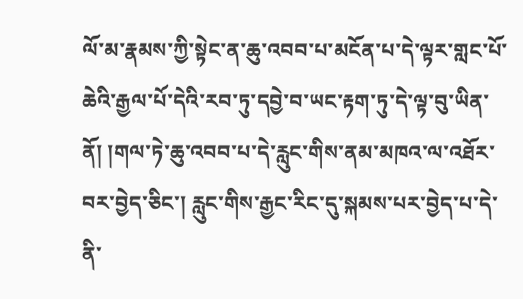ལོ་མ་རྣམས་ཀྱི་སྟེང་ན་ཆུ་འབབ་པ་མངོན་པ་དེ་ལྟར་གླང་པོ་ཆེའི་རྒྱལ་པོ་དེའི་རབ་ཏུ་དབྱེ་བ་ཡང་རྟག་ཏུ་དེ་ལྟ་བུ་ཡིན་ནོ། །གལ་ཏེ་ཆུ་འབབ་པ་དེ་རླུང་གིས་ནམ་མཁའ་ལ་འཐོར་བར་བྱེད་ཅིང་། རླུང་གིས་རྒྱང་རིང་དུ་སྐམས་པར་བྱེད་པ་དེ་ནི་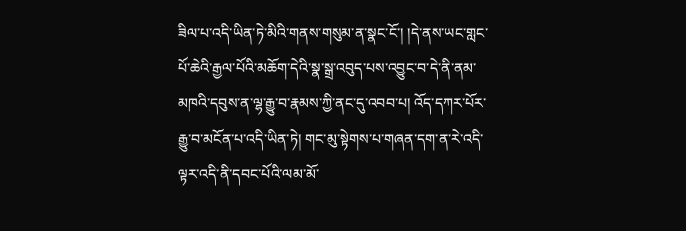ཟིལ་པ་འདི་ཡིན་ཏེ་མིའི་གནས་གསུམ་ན་སྣང་ངོ་། །དེ་ནས་ཡང་གླང་པོ་ཆེའི་རྒྱལ་པོའི་མཆོག་དེའི་སྣ་སྒྲ་འབུད་པས་འབྱུང་བ་དེ་ནི་ནམ་མཁའི་དབུས་ན་ལྷ་རྒྱུ་བ་རྣམས་ཀྱི་ནང་དུ་འབབ་པ། འོད་དཀར་པོར་རྒྱུ་བ་མངོན་པ་འདི་ཡིན་ཏེ། གང་མུ་སྟེགས་པ་གཞན་དག་ན་རེ་འདི་ལྟར་འདི་ནི་དབང་པོའི་ལམ་མོ་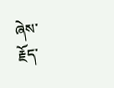ཞེས་རྗོད་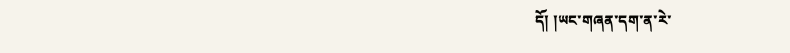དོ། །ཡང་གཞན་དག་ན་རེ་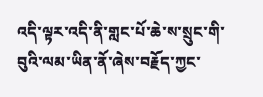འདི་ལྟར་འདི་ནི་གླང་པོ་ཆེ་ས་སྲུང་གི་བུའི་ལམ་ཡིན་ནོ་ཞེས་བརྗོད་ཀྱང་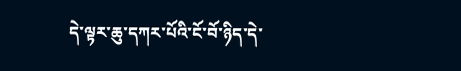དེ་ལྟར་ཆུ་དཀར་པོའི་ངོ་བོ་ཉིད་དེ་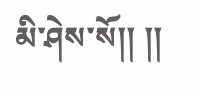མི་ཤེས་སོ།། །།